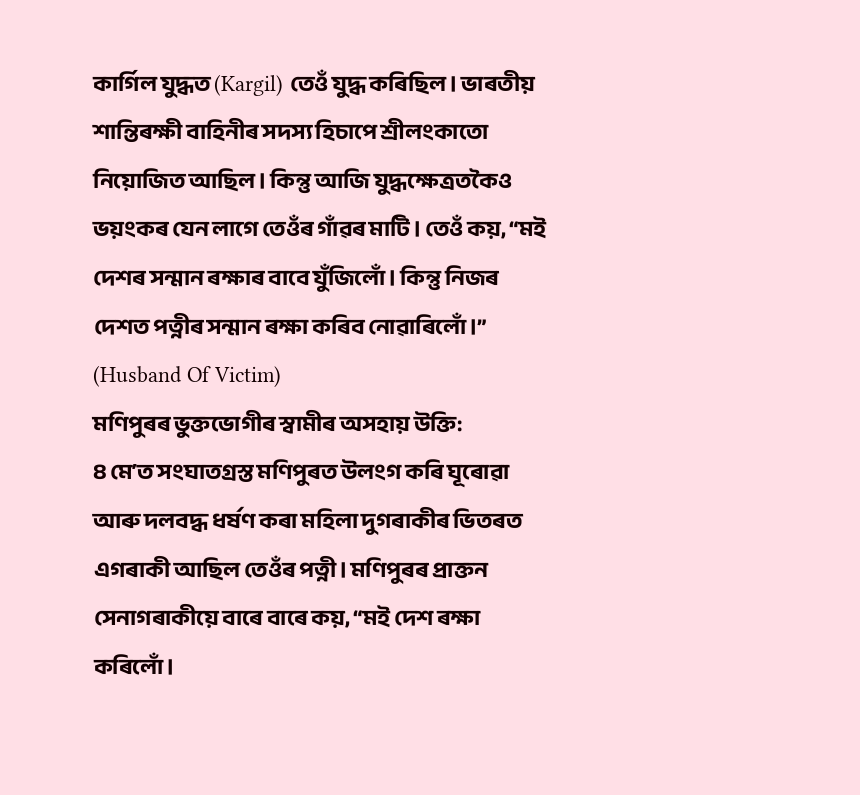কাৰ্গিল যুদ্ধত (Kargil) তেওঁ যুদ্ধ কৰিছিল। ভাৰতীয় শান্তিৰক্ষী বাহিনীৰ সদস্য হিচাপে শ্ৰীলংকাতো নিয়োজিত আছিল। কিন্তু আজি যুদ্ধক্ষেত্ৰতকৈও ভয়ংকৰ যেন লাগে তেওঁৰ গাঁৱৰ মাটি। তেওঁ কয়, “মই দেশৰ সন্মান ৰক্ষাৰ বাবে যুঁজিলোঁ। কিন্তু নিজৰ দেশত পত্নীৰ সন্মান ৰক্ষা কৰিব নোৱাৰিলোঁ।” (Husband Of Victim)
মণিপুৰৰ ভুক্তভোগীৰ স্বামীৰ অসহায় উক্তি:
৪ মেʼত সংঘাতগ্ৰস্ত মণিপুৰত উলংগ কৰি ঘূৰোৱা আৰু দলবদ্ধ ধৰ্ষণ কৰা মহিলা দুগৰাকীৰ ভিতৰত এগৰাকী আছিল তেওঁৰ পত্নী। মণিপুৰৰ প্ৰাক্তন সেনাগৰাকীয়ে বাৰে বাৰে কয়, “মই দেশ ৰক্ষা কৰিলোঁ।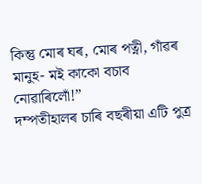কিন্তু মোৰ ঘৰ, মোৰ পত্নী, গাঁৱৰ মানুহ- মই কাকো বচাব নোৱাৰিলোঁ!”
দম্পতীহালৰ চাৰি বছৰীয়া এটি পুত্ৰ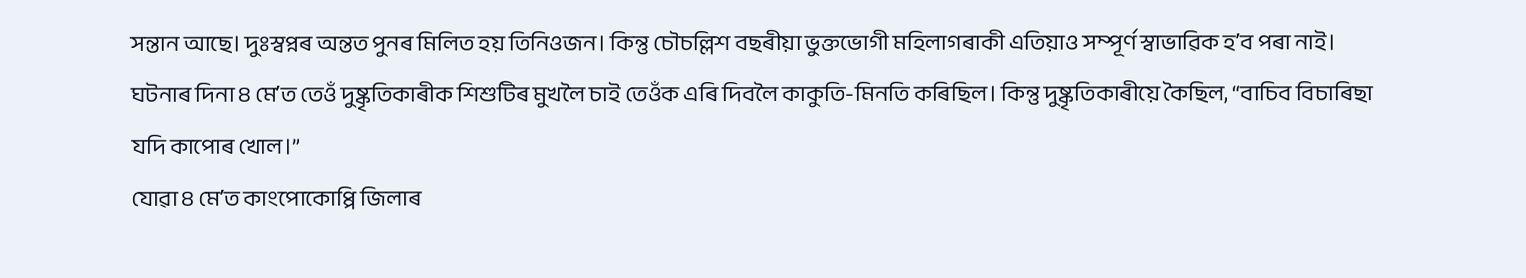সন্তান আছে। দুঃস্বপ্নৰ অন্তত পুনৰ মিলিত হয় তিনিওজন। কিন্তু চৌচল্লিশ বছৰীয়া ভুক্তভোগী মহিলাগৰাকী এতিয়াও সম্পূৰ্ণ স্বাভাৱিক হʼব পৰা নাই। ঘটনাৰ দিনা ৪ মেʼত তেওঁ দুষ্কৃতিকাৰীক শিশুটিৰ মুখলৈ চাই তেওঁক এৰি দিবলৈ কাকুতি-মিনতি কৰিছিল। কিন্তু দুষ্কৃতিকাৰীয়ে কৈছিল, “বাচিব বিচাৰিছা যদি কাপোৰ খোল।”
যোৱা ৪ মেʼত কাংপোকোপ্পি জিলাৰ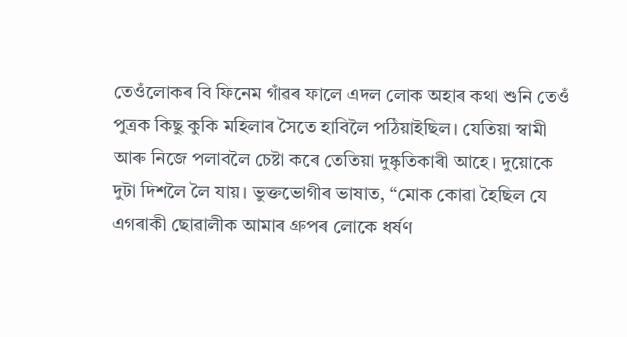তেওঁলোকৰ বি ফিনেম গাঁৱৰ ফালে এদল লোক অহাৰ কথা শুনি তেওঁ পুত্ৰক কিছু কুকি মহিলাৰ সৈতে হাবিলৈ পঠিয়াইছিল। যেতিয়া স্বামী আৰু নিজে পলাবলৈ চেষ্টা কৰে তেতিয়া দুষ্কৃতিকাৰী আহে। দুয়োকে দুটা দিশলৈ লৈ যায়। ভুক্তভোগীৰ ভাষাত, “মোক কোৱা হৈছিল যে এগৰাকী ছোৱালীক আমাৰ গ্ৰুপৰ লোকে ধৰ্ষণ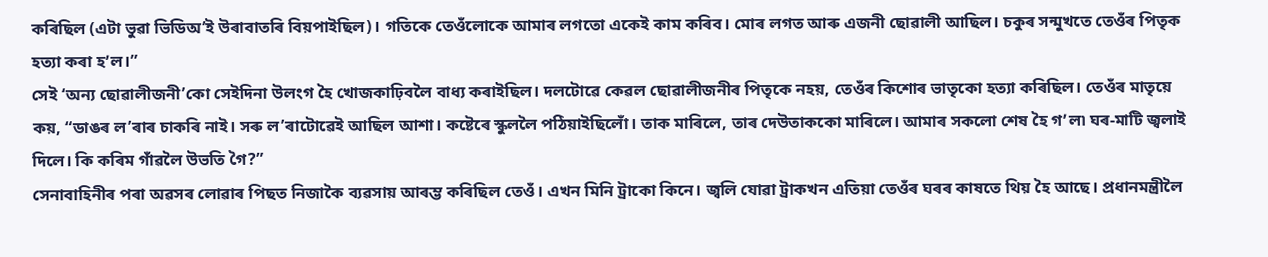কৰিছিল (এটা ভুৱা ভিডিঅ’ই উৰাবাতৰি বিয়পাইছিল)। গতিকে তেওঁলোকে আমাৰ লগতো একেই কাম কৰিব। মোৰ লগত আৰু এজনী ছোৱালী আছিল। চকুৰ সন্মুখতে তেওঁৰ পিতৃক হত্যা কৰা হʼল।”
সেই ‘অন্য ছোৱালীজনী’কো সেইদিনা উলংগ হৈ খোজকাঢ়িবলৈ বাধ্য কৰাইছিল। দলটোৱে কেৱল ছোৱালীজনীৰ পিতৃকে নহয়, তেওঁৰ কিশোৰ ভাতৃকো হত্যা কৰিছিল। তেওঁৰ মাতৃয়ে কয়, “ডাঙৰ ল’ৰাৰ চাকৰি নাই। সৰু ল’ৰাটোৱেই আছিল আশা। কষ্টেৰে স্কুললৈ পঠিয়াইছিলোঁ। তাক মাৰিলে, তাৰ দেউতাককো মাৰিলে। আমাৰ সকলো শেষ হৈ গʼল৷ ঘৰ-মাটি জ্বলাই দিলে। কি কৰিম গাঁৱলৈ উভতি গৈ?”
সেনাবাহিনীৰ পৰা অৱসৰ লোৱাৰ পিছত নিজাকৈ ব্যৱসায় আৰম্ভ কৰিছিল তেওঁ। এখন মিনি ট্ৰাকো কিনে। জ্বলি যোৱা ট্ৰাকখন এতিয়া তেওঁৰ ঘৰৰ কাষতে থিয় হৈ আছে। প্ৰধানমন্ত্ৰীলৈ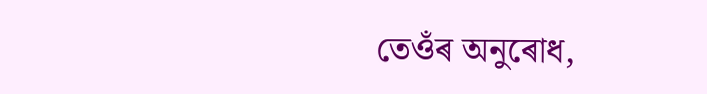তেওঁৰ অনুৰোধ,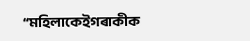“মহিলাকেইগৰাকীক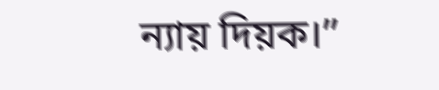ন্যায় দিয়ক।”